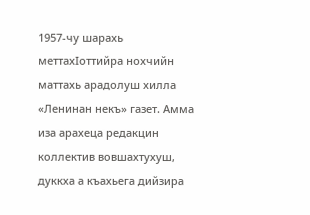1957-чу шарахь меттахIоттийра нохчийн маттахь арадолуш хилла «Ленинан некъ» газет. Амма иза арахеца редакцин коллектив вовшахтухуш, дуккха а къахьега дийзира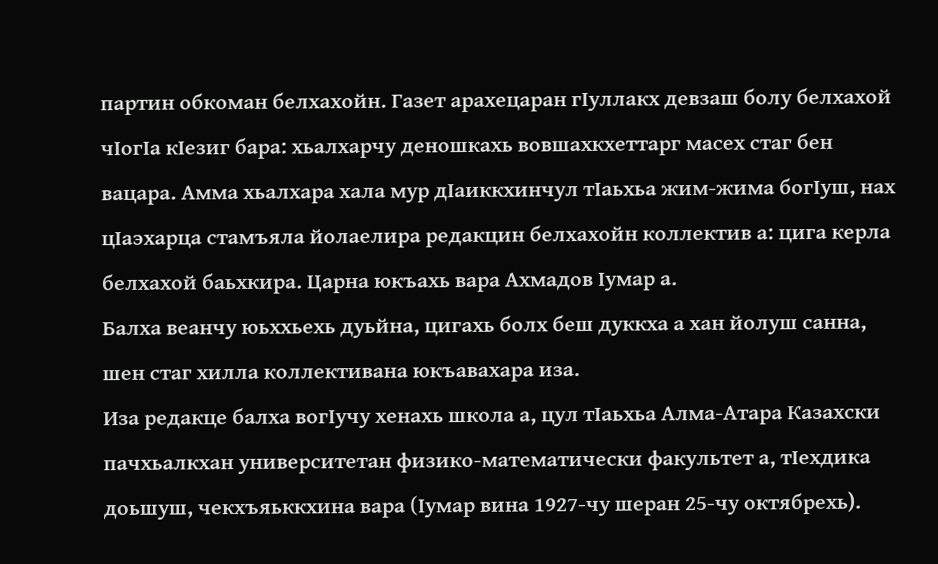партин обкоман белхахойн. Газет арахецаран гIуллакх девзаш болу белхахой чIогIа кIезиг бара: хьалхарчу деношкахь вовшахкхеттарг масех стаг бен вацара. Амма хьалхара хала мур дIаиккхинчул тIаьхьа жим-жима богIуш, нах цIаэхарца стамъяла йолаелира редакцин белхахойн коллектив а: цига керла белхахой баьхкира. Царна юкъахь вара Ахмадов Iумар а.
Балха веанчу юьххьехь дуьйна, цигахь болх беш дуккха а хан йолуш санна, шен стаг хилла коллективана юкъавахара иза.
Иза редакце балха вогIучу хенахь школа а, цул тIаьхьа Алма-Атара Казахски пачхьалкхан университетан физико-математически факультет а, тIехдика доьшуш, чекхъяьккхина вара (Iумар вина 1927-чу шеран 25-чу октябрехь).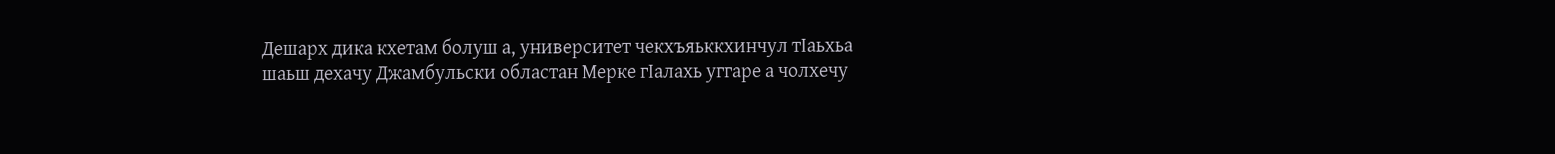Дешарх дика кхетам болуш а, университет чекхъяьккхинчул тIаьхьа шаьш дехачу Джамбульски областан Мерке гIалахь уггаре а чолхечу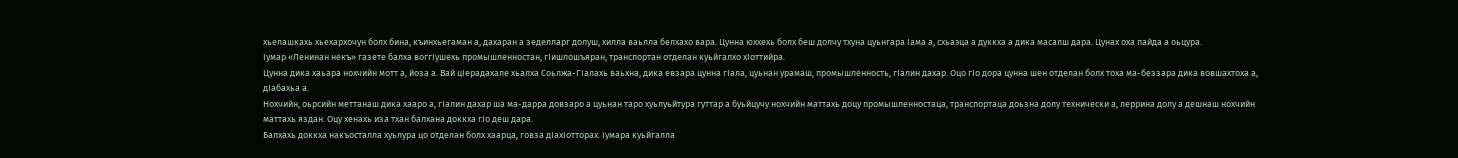хьелашкахь хьехархочун болх бина, къинхьегаман а, дахаран а зеделларг долуш, хилла ваьлла белхахо вара. Цунна юххехь болх беш долчу тхуна цуьнгара Iама а, схьаэца а дуккха а дика масалш дара. Цунах оха пайда а оьцура.
Iумар «Ленинан некъ» газете балха воггIушехь промышленностан, гIишлошъяран, транспортан отделан куьйгалхо хIоттийра.
Цунна дика хаьара нохчийн мотт а, йоза а. Вай цIерадахале хьалха Соьлжа-ГIалахь ваьхна, дика евзара цунна гIала, цуьнан урамаш, промышленность, гIалин дахар. Оцо гIо дора цунна шен отделан болх тоха ма-беззара дика вовшахтоха а, дIабахьа а.
Нохчийн, оьрсийн меттанаш дика хааро а, гIалин дахар ша ма-дарра довзаро а цуьнан таро хуьлуьйтура гуттар а буьйцучу нохчийн маттахь доцу промышленностаца, транспортаца доьзна долу технически а, леррина долу а дешнаш нохчийн маттахь яздан. Оцу хенахь иза тхан балхана доккха гIо деш дара.
Балхахь доккха накъосталла хуьлура цо отделан болх хаарца, говза дIахIотторах. Iумара куьйгалла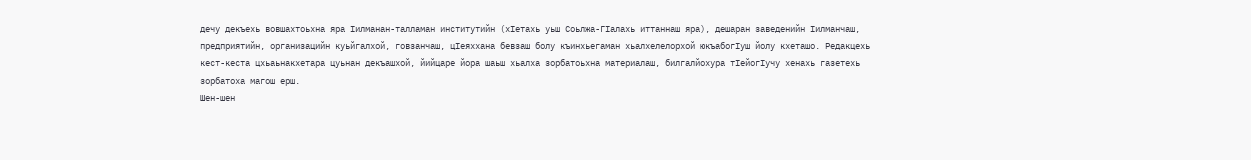дечу декъехь вовшахтоьхна яра Iилманан-талламан институтийн (хIетахь уьш Соьлжа-ГIалахь иттаннаш яра), дешаран заведенийн Iилманчаш, предприятийн, организацийн куьйгалхой, говзанчаш, цIеяххана бевзаш болу къинхьегаман хьалхелелорхой юкъабогIуш йолу кхеташо. Редакцехь кест-кеста цхьаьнакхетара цуьнан декъашхой, йийцаре йора шаьш хьалха зорбатоьхна материалаш, билгалйохура тIейогIучу хенахь газетехь зорбатоха магош ерш.
Шен-шен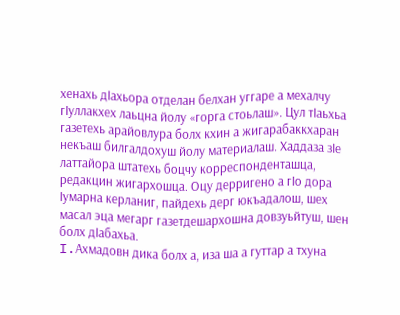хенахь дIахьора отделан белхан уггаре а мехалчу гIуллакхех лаьцна йолу «горга стоьлаш». Цул тIаьхьа газетехь арайовлура болх кхин а жигарабаккхаран некъаш билгалдохуш йолу материалаш. Хаддаза зIе латтайора штатехь боцчу корреспонденташца, редакцин жигархошца. Оцу дерригено а гIо дора Iумарна керланиг, пайдехь дерг юкъадалош, шех масал эца мегарг газетдешархошна довзуьйтуш, шен болх дIабахьа.
I.Ахмадовн дика болх а, иза ша а гуттар а тхуна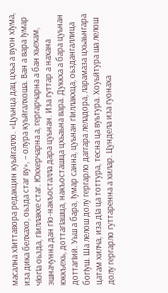масална хIиттавора редакцин куьйгалло. «Цуьнца дац цхьа а вуон хIума, иза дика белхахо, оьзда стаг ву», – олура куьйгалхоша. Ван а вара Iумар чIогIа оьзда, гIиллакхе стаг. Юххерчарна а, гергарчарна а бан хьехам, эшначунна дан гIо-накъосталла дара цуьнан. Иза гуттар а нахана юккъехь, доттагIашца, накъосташца цхьаьна вара. Дуккха а бара цуьнан доттагIий. Уьш а бара, Iумар санна, цуьнан гIиллакхца, оьздангаллица богIуш. Ша лелош долу гергарло даггара леладора, ларамаза цхьаьнгара цатам хилча, иза дIа ца тоттура, тесна ца вуьтура. Хоуьйтура ша лелош долу гергарло гуттаренна а хилар. Цундела иза гуонаха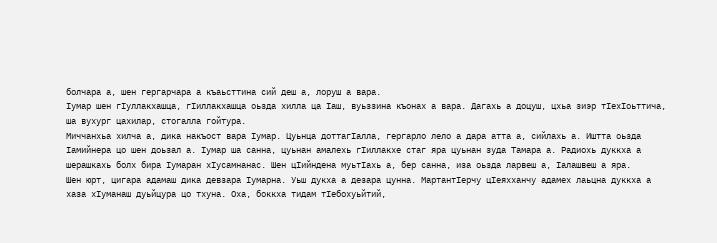болчара а, шен гергарчара а къаьсттина сий деш а, лоруш а вара.
Iумар шен гIуллакхашца, гIиллакхашца оьзда хилла ца Iаш, вуьззина къонах а вара. Дагахь а доцуш, цхьа зиэр тIехIоьттича, ша вухург цахилар, стогалла гойтура.
Миччанхьа хилча а, дика накъост вара Iумар. Цуьнца доттагIалла, гергарло лело а дара атта а, сийлахь а. Иштта оьзда Iамийнера цо шен доьзал а. Iумар ша санна, цуьнан амалехь гIиллакхе стаг яра цуьнан зуда Тамара а. Радиохь дуккха а шерашкахь болх бира Iумаран хIусамнанас. Шен цIийндена муьтIахь а, бер санна, иза оьзда ларвеш а, Iалашвеш а яра.
Шен юрт, цигара адамаш дика девзара Iумарна. Уьш дукха а дезара цунна. МартантIерчу цIеяхханчу адамех лаьцна дуккха а хаза хIуманаш дуьйцура цо тхуна. Оха, боккха тидам тIебохуьйтий,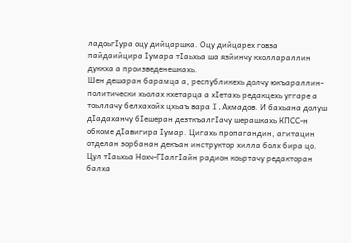ладоьгIура оцу дийцаршка. Оцу дийцарех говза пайдаийцира Iумара тIаьхьа ша язйинчу кхоллараллин дуккха а произведенешкахь.
Шен дешаран барамца а, республикехь долчу юкъараллин-политически хьолах кхетарца а хIетахь редакцехь уггаре а тоьллачу белхахойх цхьаъ вара I.Ахмадов. И бахьана долуш дIадаханчу бIешеран дезткъалгIачу шерашкахь КПСС-н обкоме дIавигира Iумар. Цигахь пропагандин, агитацин отделан зорбанан декъан инструктор хилла болх бира цо. Цул тIаьхьа Нохч-ГIалгIайн радион коьртачу редакторан балха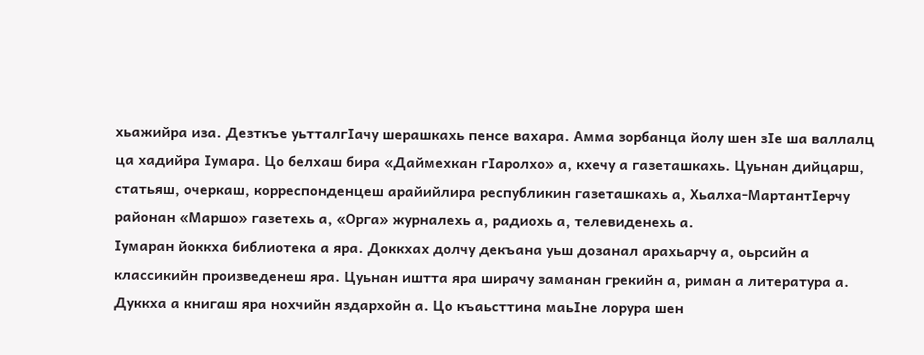хьажийра иза. Дезткъе уьтталгIачу шерашкахь пенсе вахара. Амма зорбанца йолу шен зIе ша валлалц ца хадийра Iумара. Цо белхаш бира «Даймехкан гIаролхо» а, кхечу а газеташкахь. Цуьнан дийцарш, статьяш, очеркаш, корреспонденцеш арайийлира республикин газеташкахь а, Хьалха-МартантIерчу районан «Маршо» газетехь а, «Орга» журналехь а, радиохь а, телевиденехь а.
Iумаран йоккха библиотека а яра. Доккхах долчу декъана уьш дозанал арахьарчу а, оьрсийн а классикийн произведенеш яра. Цуьнан иштта яра ширачу заманан грекийн а, риман а литература а. Дуккха а книгаш яра нохчийн яздархойн а. Цо къаьсттина маьIне лорура шен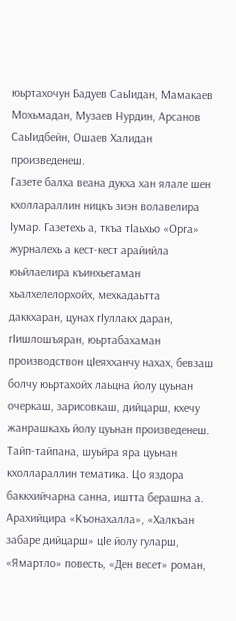юьртахочун Бадуев СаьIидан, Мамакаев Мохьмадан, Музаев Нурдин, Арсанов СаьIидбейн, Ошаев Халидан произведенеш.
Газете балха веана дукха хан ялале шен кхоллараллин ницкъ зиэн волавелира Iумар. Газетехь а, ткъа тIаьхьо «Орга» журналехь а кест-кест арайийла юьйлаелира къинхьегаман хьалхелелорхойх, мехкадаьтта даккхаран, цунах гIуллакх даран, гIишлошъяран, юьртабахаман производствон цIеяхханчу нахах, бевзаш болчу юьртахойх лаьцна йолу цуьнан очеркаш, зарисовкаш, дийцарш, кхечу жанрашкахь йолу цуьнан произведенеш.
Тайп-тайпана, шуьйра яра цуьнан кхоллараллин тематика. Цо яздора баккхийчарна санна, иштта берашна а. Арахийцира «Къонахалла», «Халкъан забаре дийцарш» цIе йолу гуларш, «Ямартло» повесть, «Ден весет» роман,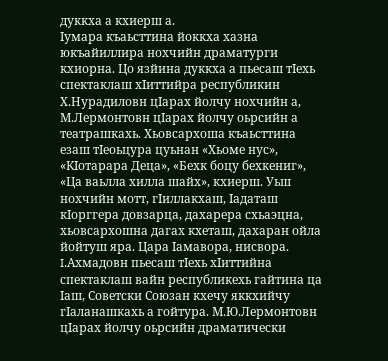дуккха а кхиерш а.
Iумара къаьсттина йоккха хазна юкъайиллира нохчийн драматурги кхиорна. Цо язйина дуккха а пьесаш тIехь спектаклаш хIиттийра республикин Х.Нурадиловн цIарах йолчу нохчийн а, М.Лермонтовн цIарах йолчу оьрсийн а театрашкахь. Хьовсархоша къаьсттина езаш тIеоьцура цуьнан «Хьоме нус», «КIотарара Деца», «Бехк боцу бехкениг», «Ца ваьлла хилла шайх», кхиерш. Уьш нохчийн мотт, гIиллакхаш, Iадаташ кIорггера довзарца, дахарера схьаэцна, хьовсархошна дагах кхеташ, дахаран ойла йойтуш яра. Цара Iамавора, нисвора.
I.Ахмадовн пьесаш тIехь хIиттийна спектаклаш вайн республикехь гайтина ца Iаш, Советски Союзан кхечу яккхийчу гIаланашкахь а гойтура. М.Ю.Лермонтовн цIарах йолчу оьрсийн драматически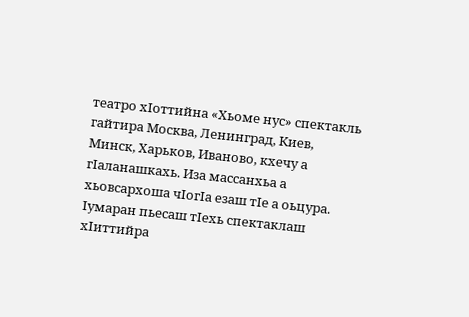театро хIоттийна «Хьоме нус» спектакль гайтира Москва, Ленинград, Киев, Минск, Харьков, Иваново, кхечу а гIаланашкахь. Иза массанхьа а хьовсархоша чIогIа езаш тIе а оьцура.
Iумаран пьесаш тIехь спектаклаш хIиттийра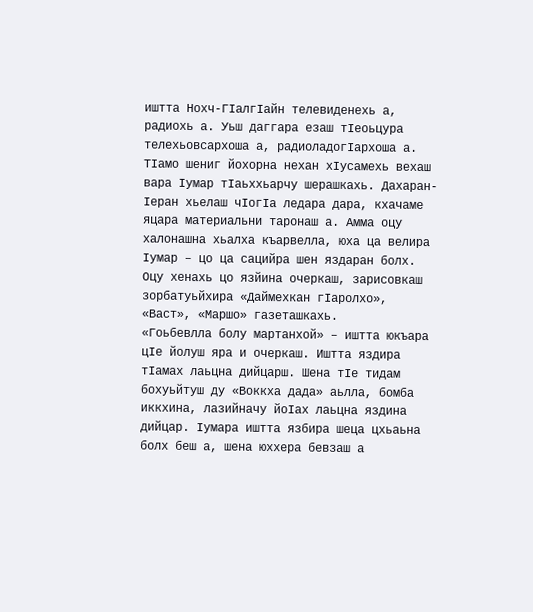иштта Нохч-ГIалгIайн телевиденехь а, радиохь а. Уьш даггара езаш тIеоьцура телехьовсархоша а, радиоладогIархоша а.
ТIамо шениг йохорна нехан хIусамехь вехаш вара Iумар тIаьххьарчу шерашкахь. Дахаран-Iеран хьелаш чIогIа ледара дара, кхачаме яцара материальни таронаш а. Амма оцу халонашна хьалха къарвелла, юха ца велира Iумар – цо ца сацийра шен яздаран болх.
Оцу хенахь цо язйина очеркаш, зарисовкаш зорбатуьйхира «Даймехкан гIаролхо», «Васт», «Маршо» газеташкахь.
«Гоьбевлла болу мартанхой» – иштта юкъара цIе йолуш яра и очеркаш. Иштта яздира тIамах лаьцна дийцарш. Шена тIе тидам бохуьйтуш ду «Воккха дада» аьлла, бомба иккхина, лазийначу йоIах лаьцна яздина дийцар. Iумара иштта язбира шеца цхьаьна болх беш а, шена юххера бевзаш а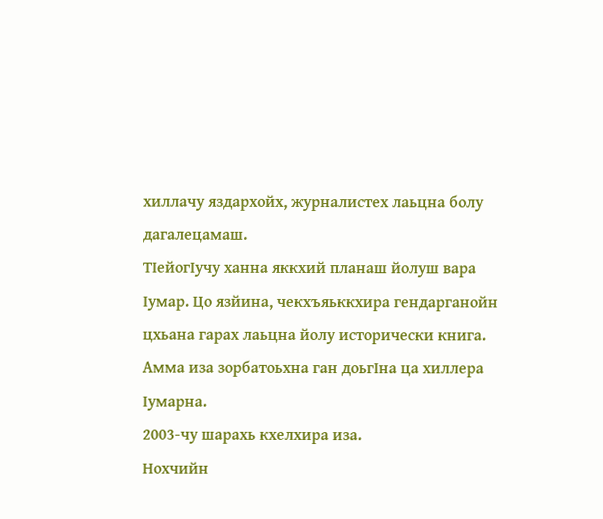хиллачу яздархойх, журналистех лаьцна болу дагалецамаш.
ТIейогIучу ханна яккхий планаш йолуш вара Iумар. Цо язйина, чекхъяьккхира гендарганойн цхьана гарах лаьцна йолу исторически книга. Амма иза зорбатоьхна ган доьгIна ца хиллера Iумарна.
2003-чу шарахь кхелхира иза.
Нохчийн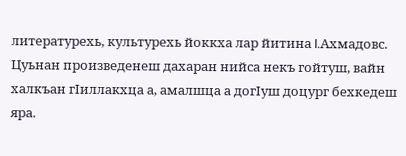литературехь, культурехь йоккха лар йитина I.Ахмадовс. Цуьнан произведенеш дахаран нийса некъ гойтуш, вайн халкъан гIиллакхца а, амалшца а догIуш доцург бехкедеш яра.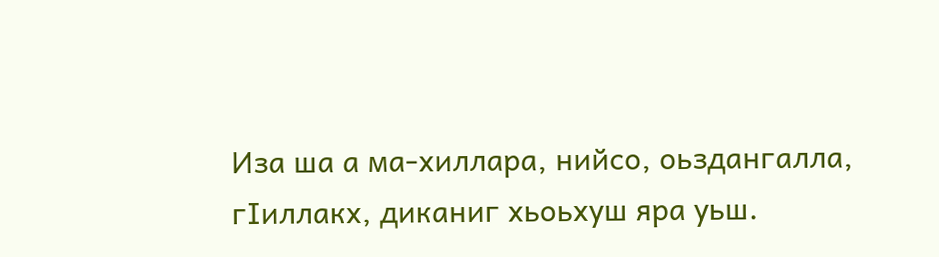Иза ша а ма-хиллара, нийсо, оьздангалла, гIиллакх, диканиг хьоьхуш яра уьш.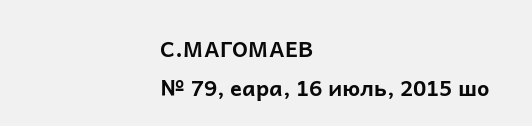С.МАГОМАЕВ
№ 79, еара, 16 июль, 2015 шо